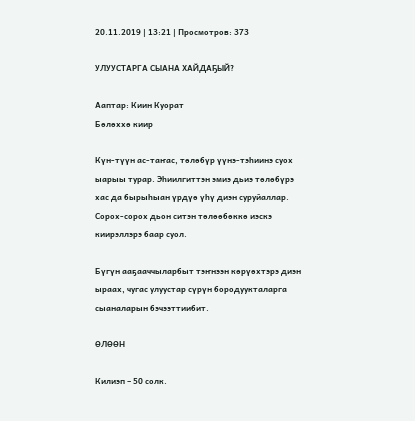20.11.2019 | 13:21 | Просмотров: 373

УЛУУСТАРГА СЫАНА ХАЙДАҔЫЙ?

Ааптар: Киин Куорат
Бөлөххө киир

Күн-түүн ас-таҥас, төлөбүр үүнэ-тэһиинэ суох ыарыы турар. Эһиилгиттэн эмиэ дьиэ төлөбүрэ хас да бырыһыан үрдүө үһү диэн суруйаллар. Сорох-сорох дьон ситэн төлөөбөккө иэскэ киирэллэрэ баар суол.

Бүгүн ааҕааччыларбыт тэҥнээн көрүөхтэрэ диэн ыраах, чугас улуустар сүрүн бородуукталарга сыаналарын бэчээттиибит.

ӨЛӨӨН

Килиэп – 50 солк.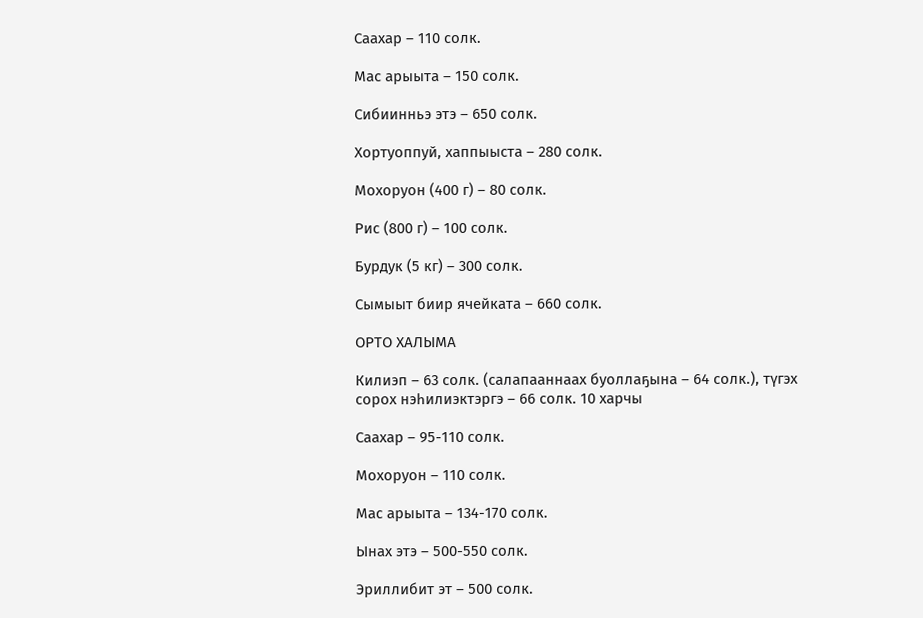Саахар – 110 солк.

Мас арыыта – 150 солк.

Сибиинньэ этэ – 650 солк.

Хортуоппуй, хаппыыста – 280 солк.

Мохоруон (400 г) – 80 солк.

Рис (800 г) – 100 солк.

Бурдук (5 кг) – 300 солк.

Сымыыт биир ячейката – 660 солк.

ОРТО ХАЛЫМА

Килиэп – 63 солк. (салапааннаах буоллаҕына – 64 солк.), түгэх сорох нэһилиэктэргэ – 66 солк. 10 харчы

Саахар – 95-110 солк.

Мохоруон – 110 солк.

Мас арыыта – 134-170 солк.

Ынах этэ – 500-550 солк.

Эриллибит эт – 500 солк.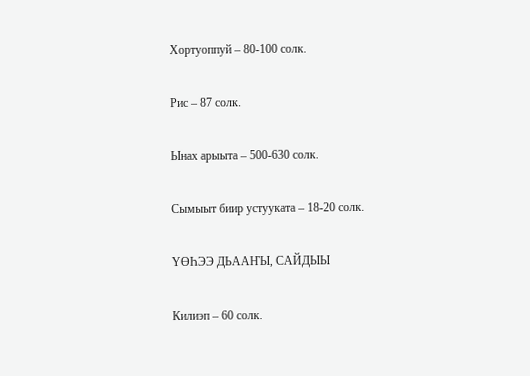Хортуоппуй – 80-100 солк.

Рис – 87 солк.

Ынах арыыта – 500-630 солк.

Сымыыт биир устууката – 18-20 солк.

ҮӨҺЭЭ ДЬААҤЫ, САЙДЫЫ

Килиэп – 60 солк.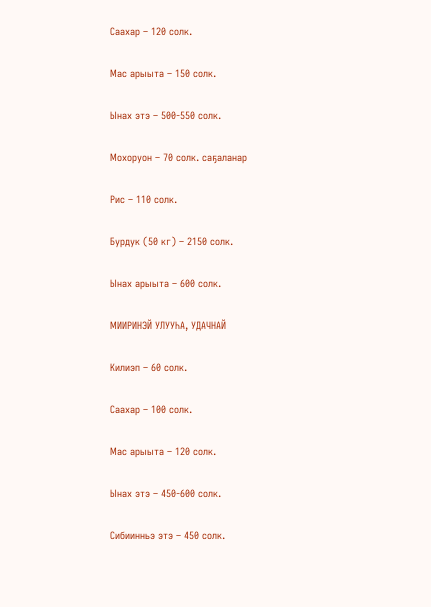Саахар – 120 солк.

Мас арыыта – 150 солк.

Ынах этэ – 500-550 солк.

Мохоруон – 70 солк. саҕаланар

Рис – 110 солк.

Бурдук (50 кг) – 2150 солк.

Ынах арыыта – 600 солк.

МИИРИНЭЙ УЛУУҺА, УДАЧНАЙ

Килиэп – 60 солк.

Саахар – 100 солк.

Мас арыыта – 120 солк.

Ынах этэ – 450-600 солк.

Сибиинньэ этэ – 450 солк.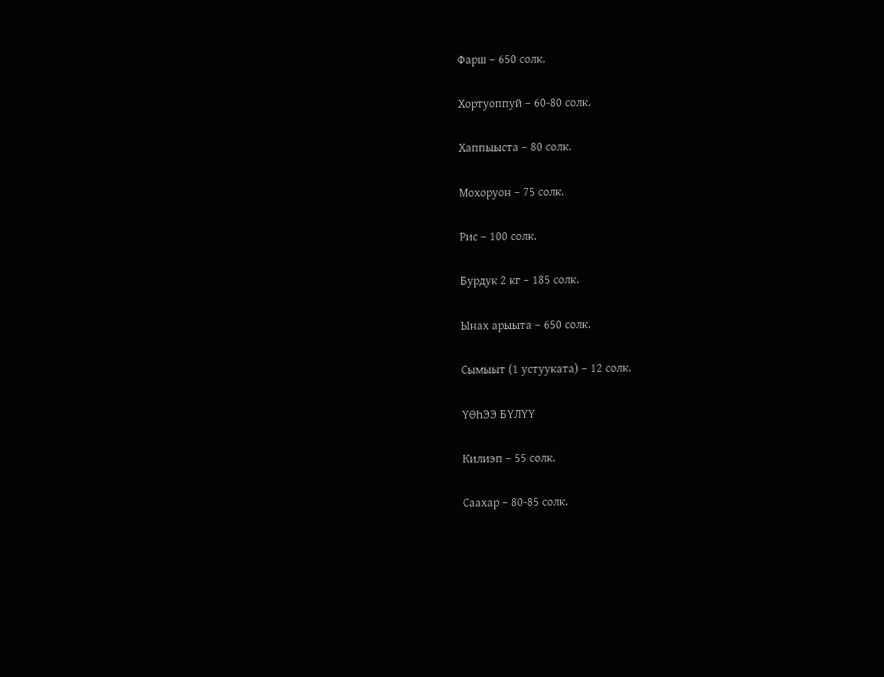Фарш – 650 солк.

Хортуоппуй – 60-80 солк.

Хаппыыста – 80 солк.

Мохоруон – 75 солк.

Рис – 100 солк.

Бурдук 2 кг – 185 солк.

Ынах арыыта – 650 солк.

Сымыыт (1 устууката) – 12 солк.

ҮӨҺЭЭ БҮЛҮҮ

Килиэп – 55 солк.

Саахар – 80-85 солк.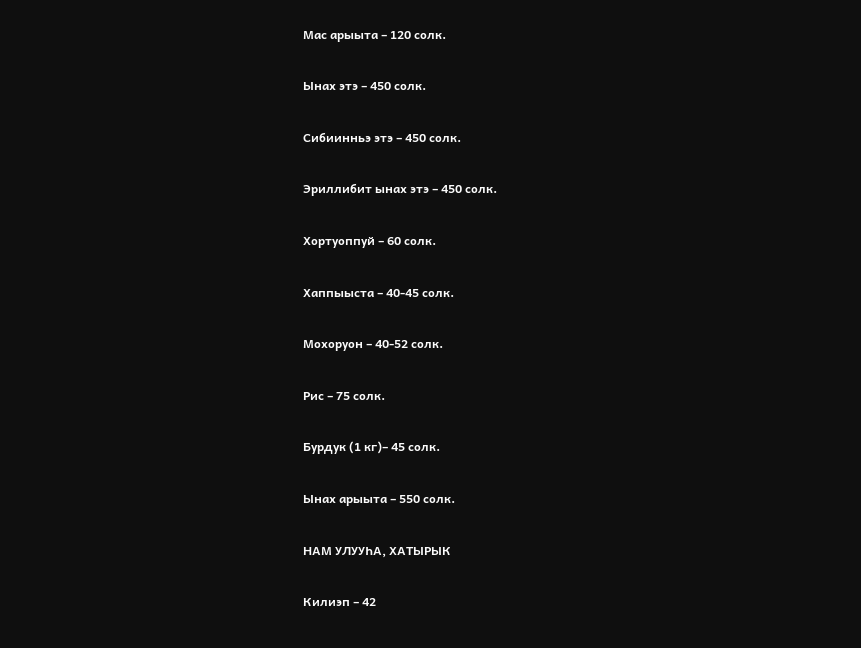Мас арыыта – 120 солк.

Ынах этэ – 450 солк.

Сибиинньэ этэ – 450 солк.

Эриллибит ынах этэ – 450 солк.

Хортуоппуй – 60 солк.

Хаппыыста – 40-45 солк.

Мохоруон – 40-52 солк.

Рис – 75 солк.

Бурдук (1 кг)– 45 солк.

Ынах арыыта – 550 солк.

НАМ УЛУУҺА, ХАТЫРЫК

Килиэп – 42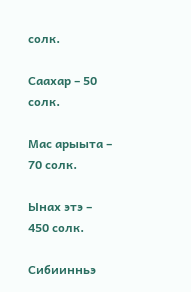солк.

Саахар – 50 солк.

Мас арыыта – 70 солк.

Ынах этэ – 450 солк.

Сибиинньэ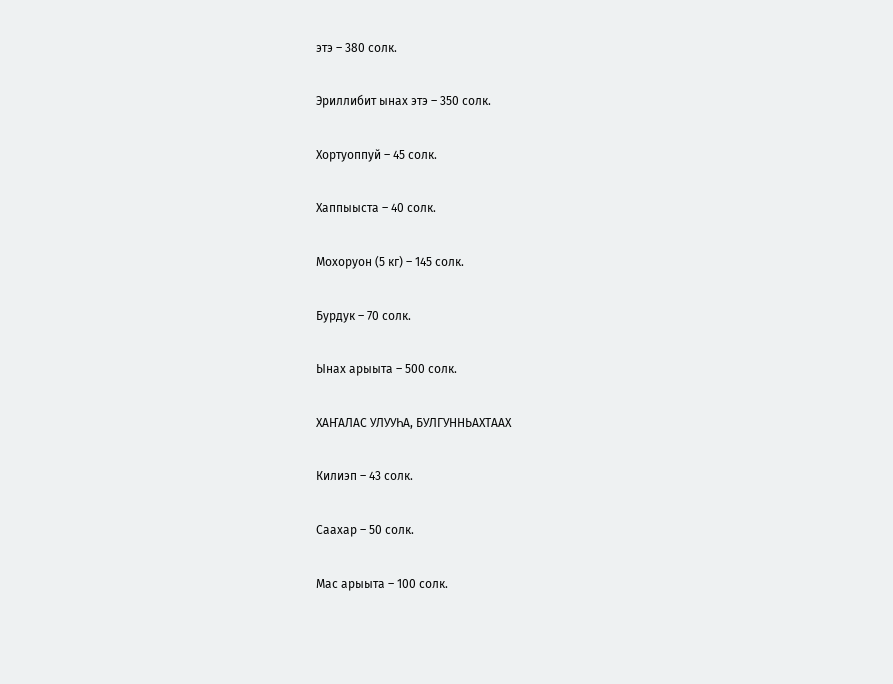этэ – 380 солк.

Эриллибит ынах этэ – 350 солк.

Хортуоппуй – 45 солк.

Хаппыыста – 40 солк.

Мохоруон (5 кг) – 145 солк.

Бурдук – 70 солк.

Ынах арыыта – 500 солк.

ХАҤАЛАС УЛУУҺА, БУЛГУННЬАХТААХ

Килиэп – 43 солк.

Саахар – 50 солк.

Мас арыыта – 100 солк.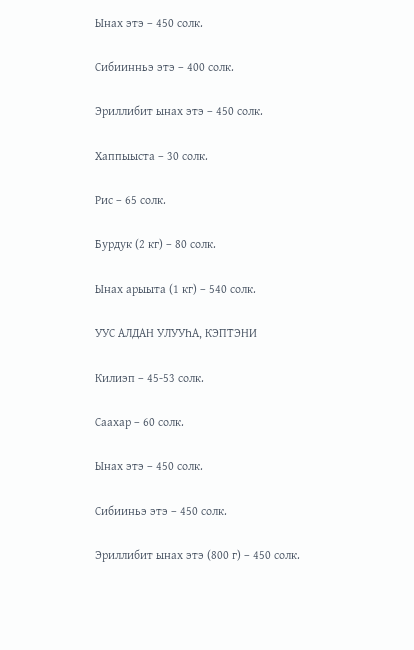Ынах этэ – 450 солк.

Сибиинньэ этэ – 400 солк.

Эриллибит ынах этэ – 450 солк.

Хаппыыста – 30 солк.

Рис – 65 солк.

Бурдук (2 кг) – 80 солк.

Ынах арыыта (1 кг) – 540 солк.

УУС АЛДАН УЛУУҺА, КЭПТЭНИ

Килиэп – 45-53 солк.

Саахар – 60 солк.

Ынах этэ – 450 солк.

Сибииньэ этэ – 450 солк.

Эриллибит ынах этэ (800 г) – 450 солк.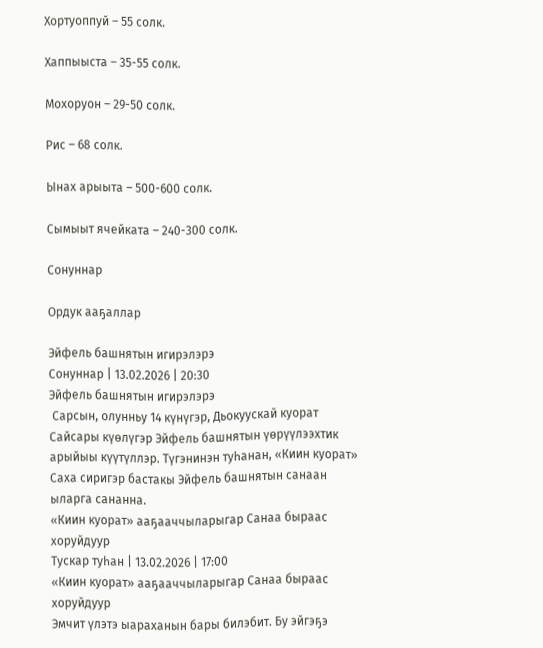Хортуоппуй – 55 солк.

Хаппыыста – 35-55 солк.

Мохоруон – 29-50 солк.

Рис – 68 солк.

Ынах арыыта – 500-600 солк.

Сымыыт ячейката – 240-300 солк.

Сонуннар

Ордук ааҕаллар

Эйфель башнятын игирэлэрэ
Сонуннар | 13.02.2026 | 20:30
Эйфель башнятын игирэлэрэ
 Сарсын, олунньу 14 күнүгэр, Дьокуускай куорат Сайсары күөлүгэр Эйфель башнятын үөрүүлээхтик арыйыы күүтүллэр. Түгэнинэн туһанан, «Киин куорат» Саха сиригэр бастакы Эйфель башнятын санаан ыларга сананна.
«Киин куорат» ааҕааччыларыгар Санаа быраас хоруйдуур
Тускар туһан | 13.02.2026 | 17:00
«Киин куорат» ааҕааччыларыгар Санаа быраас хоруйдуур
Эмчит үлэтэ ыараханын бары билэбит. Бу эйгэҕэ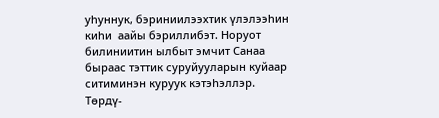уһуннук, бэриниилээхтик үлэлээһин киһи  аайы бэриллибэт. Норуот билиниитин ылбыт эмчит Санаа быраас тэттик суруйууларын куйаар ситиминэн куруук кэтэһэллэр.
Төрдү-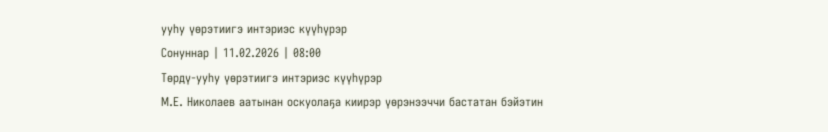ууһу үөрэтиигэ интэриэс күүһүрэр
Сонуннар | 11.02.2026 | 08:00
Төрдү-ууһу үөрэтиигэ интэриэс күүһүрэр
М.Е. Николаев аатынан оскуолаҕа киирэр үөрэнээччи бастатан бэйэтин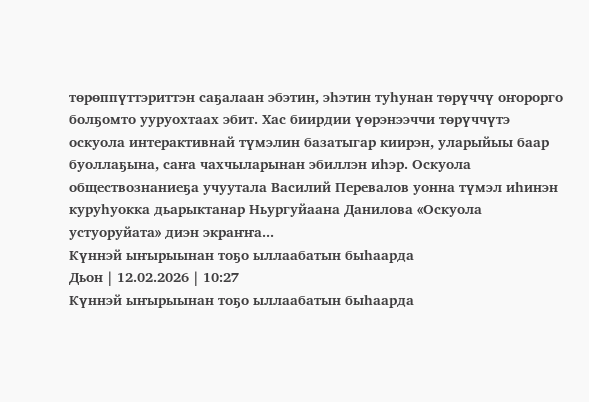төрөппүттэриттэн саҕалаан эбэтин, эһэтин туһунан төрүччү оҥорорго болҕомто ууруохтаах эбит. Хас биирдии үөрэнээччи төрүччүтэ оскуола интерактивнай түмэлин базатыгар киирэн, уларыйыы баар буоллаҕына, саҥа чахчыларынан эбиллэн иһэр. Оскуола обществознаниеҕа учуутала Василий Перевалов уонна түмэл иһинэн куруһуокка дьарыктанар Ньургуйаана Данилова «Оскуола устуоруйата» диэн экраҥҥа...
Күннэй ыҥырыынан тоҕо ыллаабатын быһаарда
Дьон | 12.02.2026 | 10:27
Күннэй ыҥырыынан тоҕо ыллаабатын быһаарда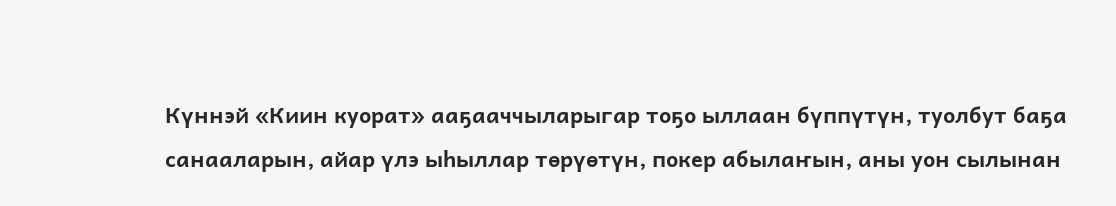Күннэй «Киин куорат» ааҕааччыларыгар тоҕо ыллаан бүппүтүн, туолбут баҕа санааларын, айар үлэ ыһыллар төрүөтүн, покер абылаҥын, аны уон сылынан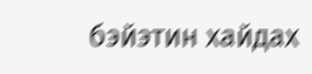бэйэтин хайдах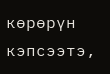көрөрүн кэпсээтэ,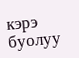кэрэ буолуу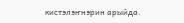кистэлэҥнэрин арыйда.